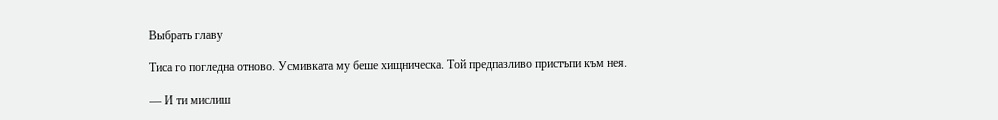Выбрать главу

Тиса го погледна отново. Усмивката му беше хищническа. Той предпазливо пристъпи към нея.

— И ти мислиш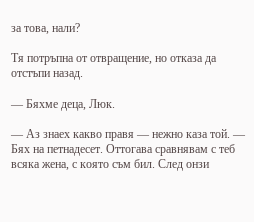за това, нали?

Тя потръпна от отвращение, но отказа да отстъпи назад.

— Бяхме деца, Люк.

— Аз знаех какво правя — нежно каза той. — Бях на петнадесет. Оттогава сравнявам с теб всяка жена, с която съм бил. След онзи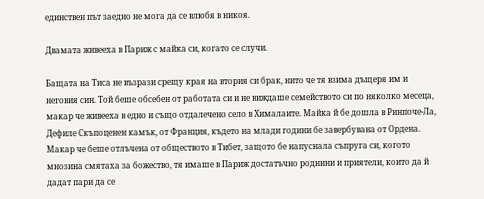единствен път заедно не мога да се влюбя в никоя.

Двамата живееха в Париж с майка си, когато се случи.

Бащата на Тиса не възрази срещу края на втория си брак, нито че тя взима дъщеря им и неговия син. Той беше обсебен от работата си и не виждаше семейството си по няколко месеца, макар че живееха в едно и също отдалечено село в Хималаите. Майка й бе дошла в Ринпоче-Ла, Дефиле Скъпоценен камък, от Франция, където на млади години бе завербувана от Ордена. Макар че беше отлъчена от обществото в Тибет, защото бе напуснала съпруга си, когото мнозина смятаха за божество, тя имаше в Париж достатъчно роднини и приятели, които да й дадат пари да се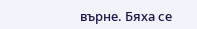върне. Бяха се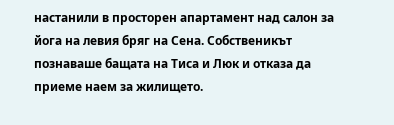настанили в просторен апартамент над салон за йога на левия бряг на Сена. Собственикът познаваше бащата на Тиса и Люк и отказа да приеме наем за жилището.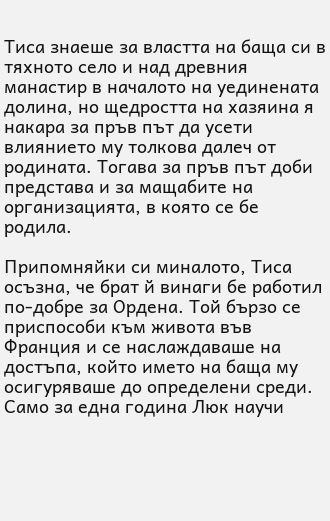Тиса знаеше за властта на баща си в тяхното село и над древния манастир в началото на уединената долина, но щедростта на хазяина я накара за пръв път да усети влиянието му толкова далеч от родината. Тогава за пръв път доби представа и за мащабите на организацията, в която се бе родила.

Припомняйки си миналото, Тиса осъзна, че брат й винаги бе работил по-добре за Ордена. Той бързо се приспособи към живота във Франция и се наслаждаваше на достъпа, който името на баща му осигуряваше до определени среди. Само за една година Люк научи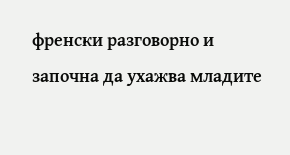френски разговорно и започна да ухажва младите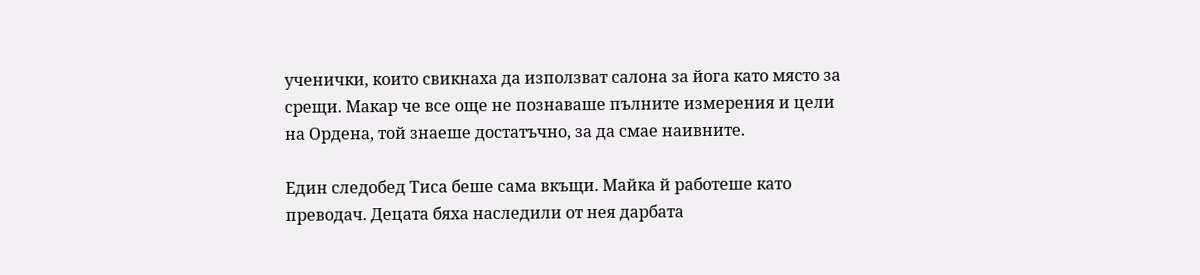ученички, които свикнаха да използват салона за йога като място за срещи. Макар че все още не познаваше пълните измерения и цели на Ордена, той знаеше достатъчно, за да смае наивните.

Един следобед Тиса беше сама вкъщи. Майка й работеше като преводач. Децата бяха наследили от нея дарбата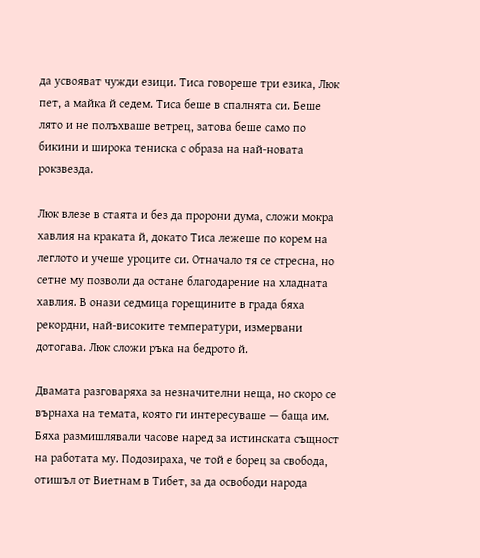да усвояват чужди езици. Тиса говореше три езика, Люк пет, а майка й седем. Тиса беше в спалнята си. Беше лято и не полъхваше ветрец, затова беше само по бикини и широка тениска с образа на най-новата рокзвезда.

Люк влезе в стаята и без да пророни дума, сложи мокра хавлия на краката й, докато Тиса лежеше по корем на леглото и учеше уроците си. Отначало тя се стресна, но сетне му позволи да остане благодарение на хладната хавлия. В онази седмица горещините в града бяха рекордни, най-високите температури, измервани дотогава. Люк сложи ръка на бедрото й.

Двамата разговаряха за незначителни неща, но скоро се върнаха на темата, която ги интересуваше — баща им. Бяха размишлявали часове наред за истинската същност на работата му. Подозираха, че той е борец за свобода, отишъл от Виетнам в Тибет, за да освободи народа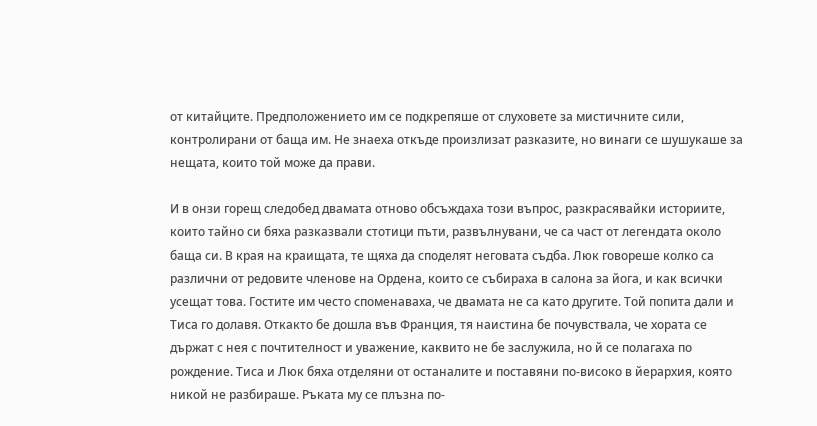от китайците. Предположението им се подкрепяше от слуховете за мистичните сили, контролирани от баща им. Не знаеха откъде произлизат разказите, но винаги се шушукаше за нещата, които той може да прави.

И в онзи горещ следобед двамата отново обсъждаха този въпрос, разкрасявайки историите, които тайно си бяха разказвали стотици пъти, развълнувани, че са част от легендата около баща си. В края на краищата, те щяха да споделят неговата съдба. Люк говореше колко са различни от редовите членове на Ордена, които се събираха в салона за йога, и как всички усещат това. Гостите им често споменаваха, че двамата не са като другите. Той попита дали и Тиса го долавя. Откакто бе дошла във Франция, тя наистина бе почувствала, че хората се държат с нея с почтителност и уважение, каквито не бе заслужила, но й се полагаха по рождение. Тиса и Люк бяха отделяни от останалите и поставяни по-високо в йерархия, която никой не разбираше. Ръката му се плъзна по-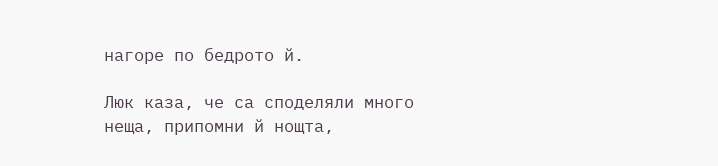нагоре по бедрото й.

Люк каза, че са споделяли много неща, припомни й нощта,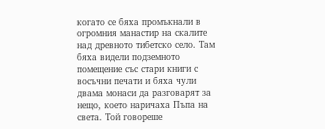когато се бяха промъкнали в огромния манастир на скалите над древното тибетско село. Там бяха видели подземното помещение със стари книги с восъчни печати и бяха чули двама монаси да разговарят за нещо, което наричаха Пъпа на света. Той говореше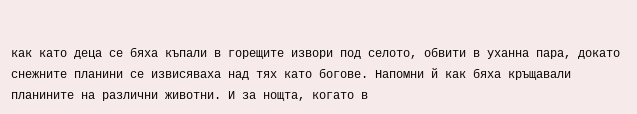как като деца се бяха къпали в горещите извори под селото, обвити в уханна пара, докато снежните планини се извисяваха над тях като богове. Напомни й как бяха кръщавали планините на различни животни. И за нощта, когато в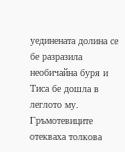уединената долина се бе разразила необичайна буря и Тиса бе дошла в леглото му. Гръмотевиците отекваха толкова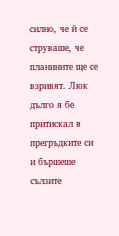силно, че й се струваше, че планините ще се взривят. Люк дълго я бе притискал в прегръдките си и бършеше сълзите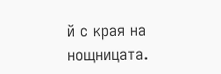й с края на нощницата.